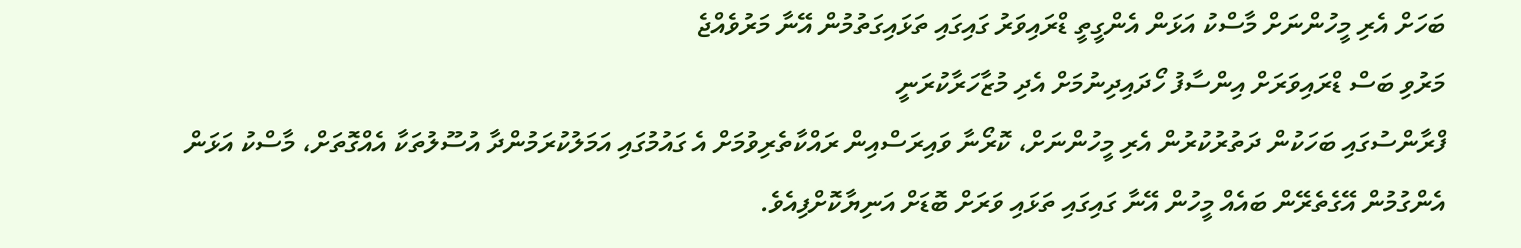ބަހަށް އެރި މީހުންނަށް މާސްކު އަޅަން އެންގީތީ ޑްރައިވަރު ގައިގައި ތަޅައިގަތުމުން އޭނާ މަރުވެއްޖެ
މަރުވި ބަސް ޑްރައިވަރަށް އިންސާފު ހޯދައިދިނުމަށް އެދި މުޒާހަރާކުރަނީ
ފްރާންސުގައި ބަހަކުން ދަތުރުކުރުން އެރި މީހުންނަށް، ކޮރޯނާ ވައިރަސްއިން ރައްކާތެރިވުމަށް އެ ގައުމުގައި އަމަލުކުރަމުންދާ އުސޫލުތަކާ އެއްގޮތަށް، މާސްކު އަޅަން އެންގުމުން އޭގެތެރޭން ބައެއް މީހުން އޭނާ ގައިގައި ތަޅައި ވަރަށް ބޮޑަށް އަނިޔާކޮށްފިއެވެ.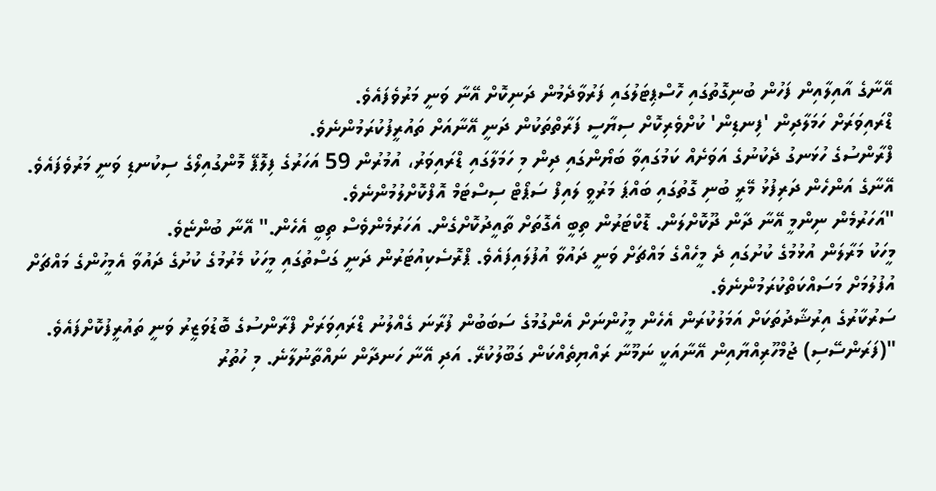އޭނާގެ އާއިލާއިން ފަހުން ބުނިގޮތުގައި ހޮސްޕިޓަލުގައި ފަރުވާދެމުން ދަނިކޮށް އޭނާ ވަނީ މަރުވެފައެވެ.
ޑްރައިވަރަށް ހަމަލާދިން 'ފިނޑިން' ކުށްވެރިކޮށް ސިޔާސީ ފަރާތްތަކުން ދަނީ އޭނާއަށް ތައުރީފުކުރަމުންނެވެ.
ފްރާންސުގެ ހުޅަނގު ދެކުނުގެ އަވަށެއް ކަމުގައިވާ ބަޔޯންގައި ދިން މި ހަމަލާގައި ޑްރައިވަރު، އުމުރުން 59 އަހަރުގެ ފިލޮޕޭ މޮންގުއިލޯގެ ސިކުނޑި ވަނީ މަރުވެފައެވެ. އޭނާގެ އަންހެން ދަރިފުޅު މޭރީ ބުނި ގޮތުގައި ބައްޕަ މަރުވީ ލައިފް ސަޕޯޓް ސިސްޓަމް އޮފްކޮށްލުމުންނެވެ.
"އަހަރުމެން ނިންމީ އޭނާ ދާން ދޫކޮށްލަން. ޑޮކްޓަރުން ތިބީ އެގޮތަށް ތާއީދުކޮށްގެން. އަހަރުމެންވެސް ތިބީ އެހެން." އޭނާ ބުންޏެވެ.
މީހަކު މަރާލަން އުޅުމުގެ ކުށުގައި ދެ މީހެއްގެ މައްޗަށް ވަނީ ދައުވާ އުފުލައިފައެވެ. ޕްރޮސެކިއުޓަރުން ދަނީ ގަސްތުގައި މީހަކު މެރުމުގެ ކުށުގެ ދައުވާ އެމީހުންގެ މައްޗަށް އުފުލުމަށް މަސައްކަތްކުރަމުންނެވެ.
ސަރުކާރުގެ އިރުޝާދުތަކަށް އަމަލުކުރަން އެހެން މީހުންނަށް އެންގުމުގެ ސަބަބުން ފުރާނަ ގެއްލުނު ޑްރައިވަރަށް ފްރާންސުގެ ބޮޑުވަޒީރު ވަނީ ތައުރީފުކޮށްފައެވެ.
"(ފަރަންސޭސި) ޖުމްހޫރިއްޔާއިން އޭނާއަކީ ނަމޫނާ ރައްޔިތެއްކަން ގަބޫލުކުރޭ. އަދި އޭނާ ހަނދާން ނައްތާނުލާނެ. މި ހުތުރު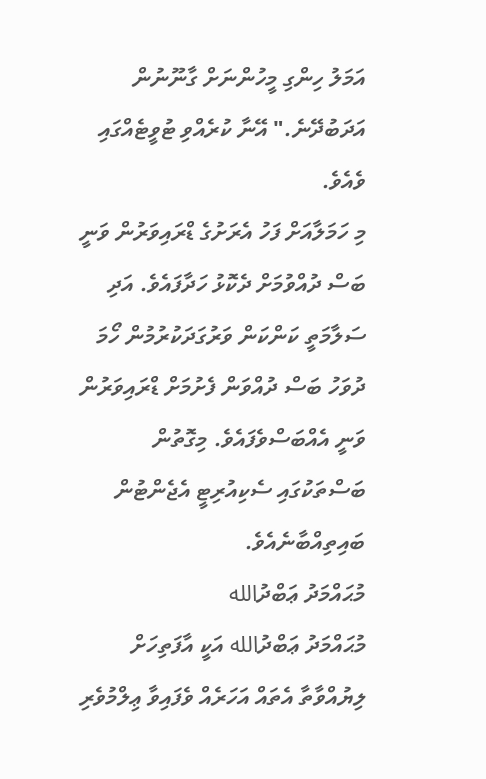އަމަލު ހިންގި މީހުންނަށް ގާނޫނުން އަދަބުދޭނެ." އޭނާ ކުރެއްވި ޓުވީޓެއްގައި ވެއެވެ.
މި ހަމަލާއަށް ފަހު އެރަށުގެ ޑްރައިވަރުން ވަނީ ބަސް ދުއްވުމަށް ދެކޮޅު ހަދާފައެވެ. އަދި ސަލާމަތީ ކަންކަން ވަރުގަދަކުރުމުން ހޯމަ ދުވަހު ބަސް ދުއްވަން ފެށުމަށް ޑްރައިވަރުން ވަނީ އެއްބަސްވެފައެވެ. މިގޮތުން ބަސްތަކުގައި ސެކިއުރިޓީ އެޖެންޓުން ބައިތިއްބާނެއެވެ.
މުޙައްމަދު ޢަބްދުالله
މުޙައްމަދު ޢަބްދުالله އަކީ އާފަތިހަށް ލިޔުއްވާތާ އެތައް އަހަރެއް ވެފައިވާ ޢިލްމުވެރި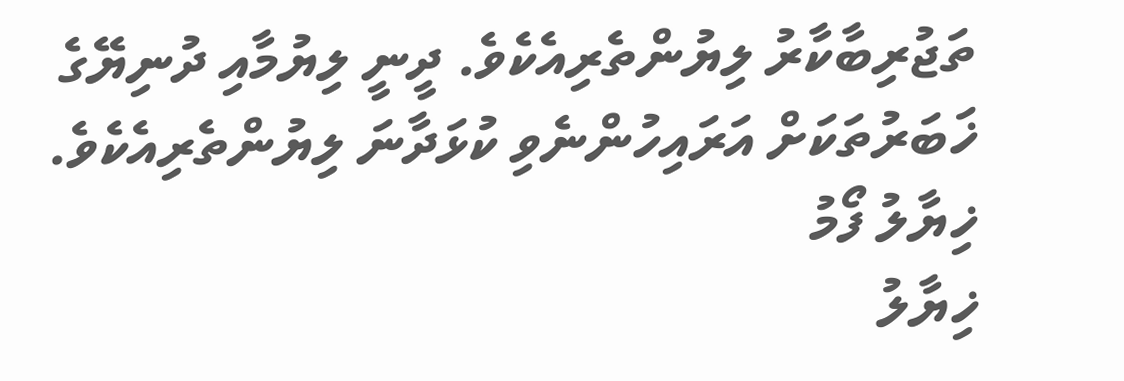ތަޖުރިބާކާރު ލިޔުންތެރިއެކެވެ. ދީނީ ލިޔުމާއި ދުނިޔޭގެ ޚަބަރުތަކަށް އަރައިހުންނެވި ކުޅަދާނަ ލިޔުންތެރިއެކެވެ.
ޚިޔާލު ފޯމު
ޚިޔާލު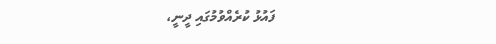ފައުޅު ކުރެއްވުމުގައި ދީނީ،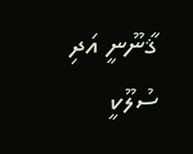ޤާނޫނީ އަދި ސުލޫކީ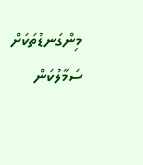މިންގަނޑުތަކަށް ސަމާލުކަން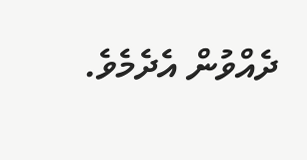ދެއްވުން އެދެމެވެ.